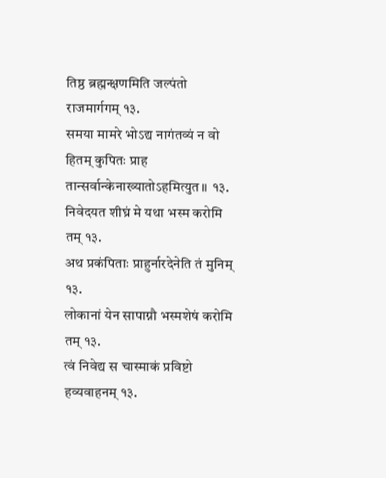तिष्ठ ब्रह्मन्क्षणमिति जल्पंतो राजमार्गगम् १३.
समया मामरे भोऽद्य नागंतव्यं न वो हितम् कुपितः प्राह तान्सर्वान्केनाख्यातोऽहमित्युत॥ १३.
निवेदयत शीघ्रं मे यथा भस्म करोमि तम् १३.
अथ प्रकंपिताः प्राहुर्नारदेनेति तं मुनिम् १३.
लोकानां येन सापाग्नौ भस्मशेषं करोमि तम् १३.
त्वं निवेद्य स चास्माकं प्रविष्टो हव्यवाहनम् १३.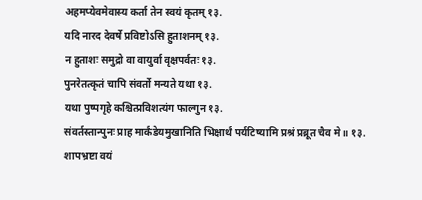अहमप्येवमेवास्य कर्ता तेन स्वयं कृतम् १३.
यदि नारद देवर्षे प्रविष्टोऽसि हुताशनम् १३.
न हुताशः समुद्रो वा वायुर्वा वृक्षपर्वतः १३.
पुनरेतत्कृतं चापि संवर्तो मन्यते यथा १३.
यथा पुष्पगृहे कश्चित्प्रविशत्यंग फाल्गुन १३.
संवर्तस्तान्पुनः प्राह मार्कंडेयमुखानिति भिक्षार्थं पर्यटिष्यामि प्रश्रं प्रब्रूत चैव मे॥ १३.
शापभ्रष्टा वयं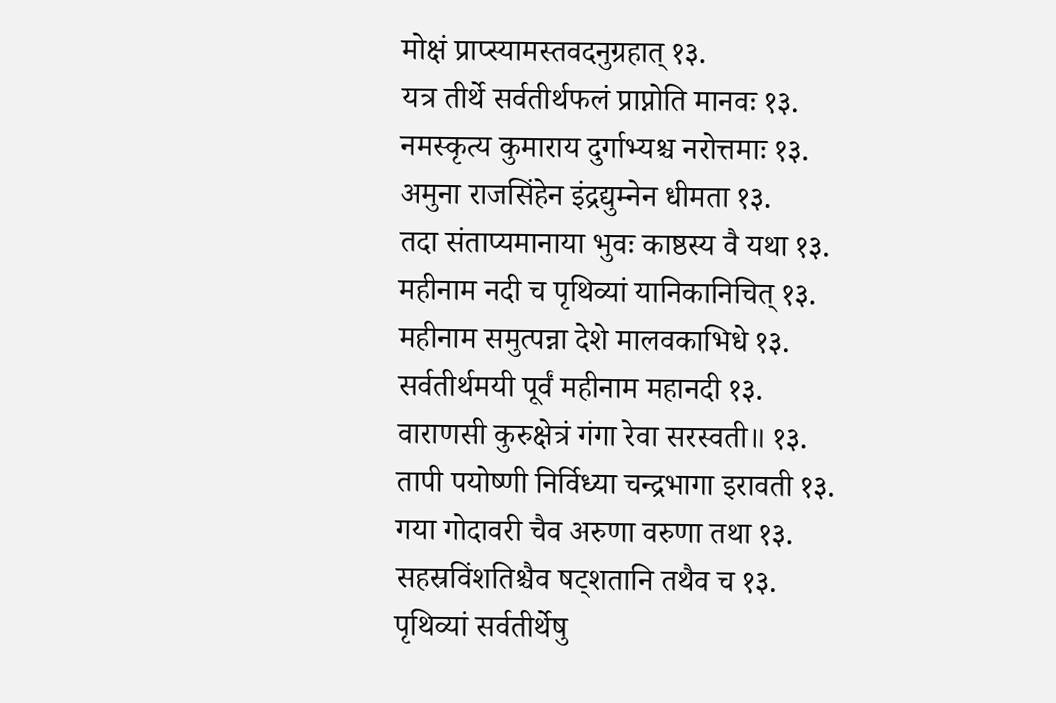मोक्षं प्राप्स्यामस्तवदनुग्रहात् १३.
यत्र तीर्थे सर्वतीर्थफलं प्राप्नोति मानवः १३.
नमस्कृत्य कुमाराय दुर्गाभ्यश्च नरोत्तमाः १३.
अमुना राजसिंहेन इंद्रद्युम्नेन धीमता १३.
तदा संताप्यमानाया भुवः काष्ठस्य वै यथा १३.
महीनाम नदी च पृथिव्यां यानिकानिचित् १३.
महीनाम समुत्पन्ना देशे मालवकाभिधे १३.
सर्वतीर्थमयी पूर्वं महीनाम महानदी १३.
वाराणसी कुरुक्षेत्रं गंगा रेवा सरस्वती॥ १३.
तापी पयोष्णी निर्विध्या चन्द्रभागा इरावती १३.
गया गोदावरी चैव अरुणा वरुणा तथा १३.
सहस्रविंशतिश्चैव षट्शतानि तथैव च १३.
पृथिव्यां सर्वतीर्थेषु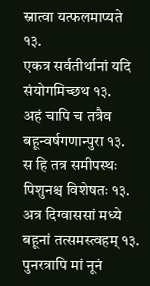स्नात्वा यत्फलमाप्यते १३.
एकत्र सर्वतीर्थानां यदि संयोगमिच्छथ १३.
अहं चापि च तत्रैव बहून्वर्षगणान्पुरा १३.
स हि तत्र समीपस्थः पिशुनश्च विशेषतः १३.
अत्र दिग्वाससां मध्ये बहूनां तत्समस्त्वहम् १३.
पुनरत्रापि मां नूनं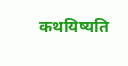कथयिष्यति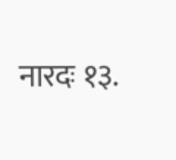नारदः १३.